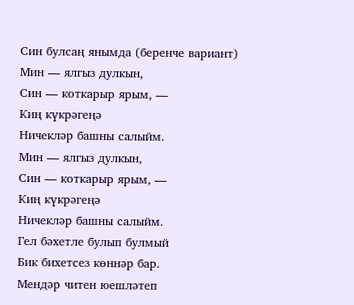Син булсаң янымда (беренче вариант)
Мин — ялгыз дулкын,
Син — коткарыр ярым, —
Киң күкрәгеңә
Ничекләр башны салыйм.
Мин — ялгыз дулкын,
Син — коткарыр ярым, —
Киң күкрәгеңә
Ничекләр башны салыйм.
Гел бәхетле булып булмый
Бик бихетсез көннәр бар.
Мендәр читен юешләтеп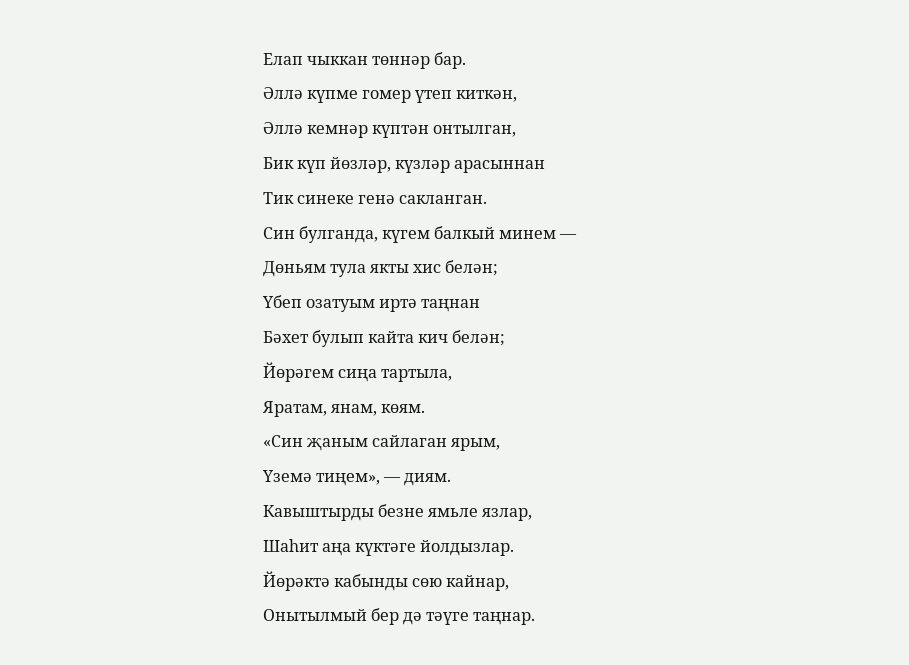Елап чыккан төннәр бар.
Әллә күпме гомер үтеп киткән,
Әллә кемнәр күптән онтылган,
Бик күп йөзләр, күзләр арасыннан
Тик синеке генә сакланган.
Син булганда, күгем балкый минем —
Дөньям тула якты хис белән;
Үбеп озатуым иртә таңнан
Бәхет булып кайта кич белән;
Йөрәгем сиңа тартыла,
Яратам, янам, көям.
«Син җаным сайлаган ярым,
Үземә тиңем», — диям.
Кавыштырды безне ямьле язлар,
Шаһит аңа күктәге йолдызлар.
Йөрәктә кабынды сөю кайнар,
Онытылмый бер дә тәүге таңнар.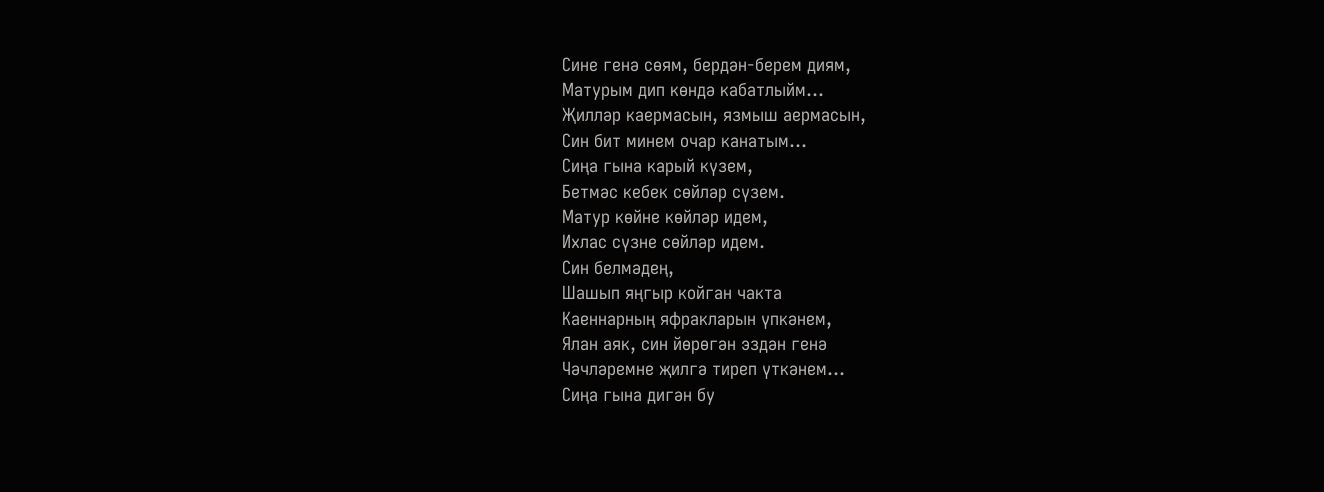Сине генә сөям, бердән-берем диям,
Матурым дип көндә кабатлыйм…
Җилләр каермасын, язмыш аермасын,
Син бит минем очар канатым…
Сиңа гына карый күзем,
Бетмәс кебек сөйләр сүзем.
Матур көйне көйләр идем,
Ихлас сүзне сөйләр идем.
Син белмәдең,
Шашып яңгыр койган чакта
Каеннарның яфракларын үпкәнем,
Ялан аяк, син йөрөгән эздән генә
Чәчләремне җилгә тиреп үткәнем…
Сиңа гына дигән бу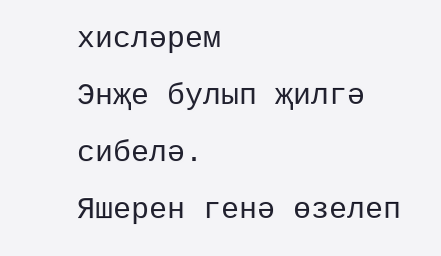хисләрем
Энҗе булып җилгә сибелә.
Яшерен генә өзелеп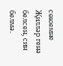сөюемне
Җилләр генә белсен, син белмә.